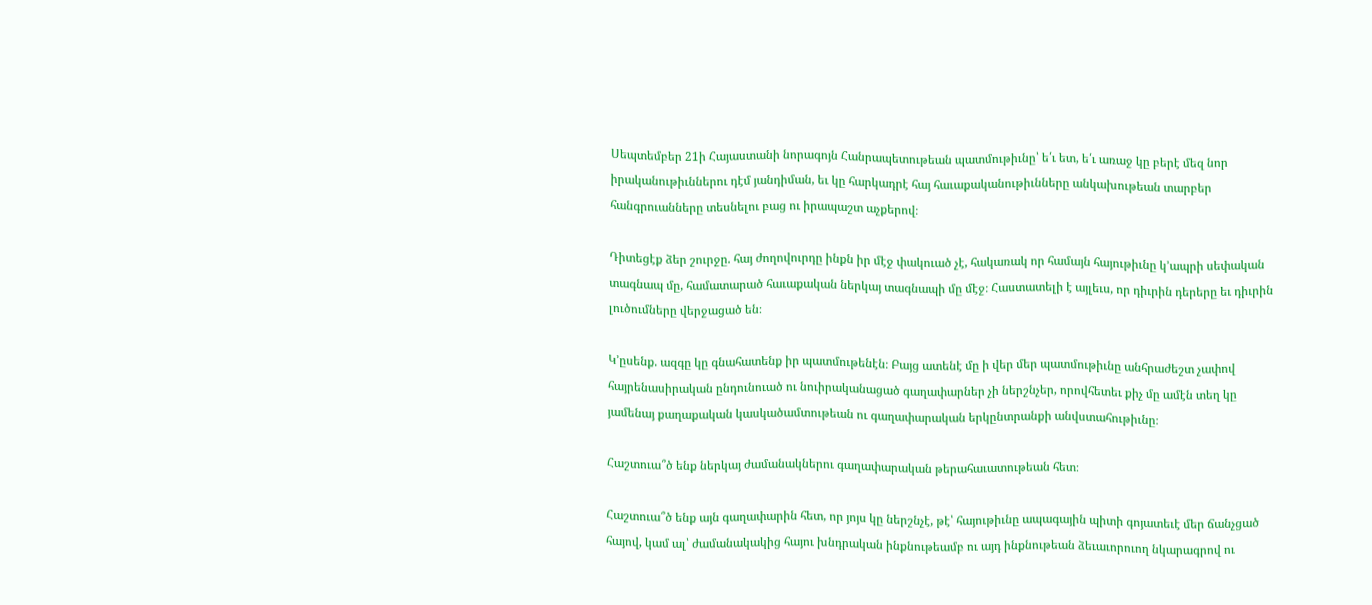Սեպտեմբեր 21ի Հայաստանի նորագոյն Հանրապետութեան պատմութիւնը՝ ե՛ւ ետ, ե՛ւ առաջ կը բերէ մեզ նոր իրականութիւններու դէմ յանդիման, եւ կը հարկադրէ հայ հաւաքականութիւնները անկախութեան տարբեր հանգրուանները տեսնելու բաց ու իրապաշտ աչքերով։

Դիտեցէք ձեր շուրջը. հայ ժողովուրդը ինքն իր մէջ փակուած չէ, հակառակ որ համայն հայութիւնը կ’ապրի սեփական տագնապ մը, համատարած հաւաքական ներկայ տագնապի մը մէջ։ Հաստատելի է այլեւս, որ դիւրին դերերը եւ դիւրին լուծումները վերջացած են։

Կ’ըսենք. ազգը կը գնահատենք իր պատմութենէն։ Բայց ատենէ մը ի վեր մեր պատմութիւնը անհրաժեշտ չափով հայրենասիրական ընդունուած ու նուիրականացած գաղափարներ չի ներշնչեր, որովհետեւ քիչ մը ամէն տեղ կը յամենայ քաղաքական կասկածամտութեան ու գաղափարական երկընտրանքի անվստահութիւնը։

Հաշտուա՞ծ ենք ներկայ ժամանակներու գաղափարական թերահաւատութեան հետ։

Հաշտուա՞ծ ենք այն գաղափարին հետ, որ յոյս կը ներշնչէ, թէ՝ հայութիւնը ապագային պիտի գոյատեւէ մեր ճանչցած հայով, կամ ալ՝ ժամանակակից հայու խնդրական ինքնութեամբ ու այդ ինքնութեան ձեւաւորուող նկարագրով ու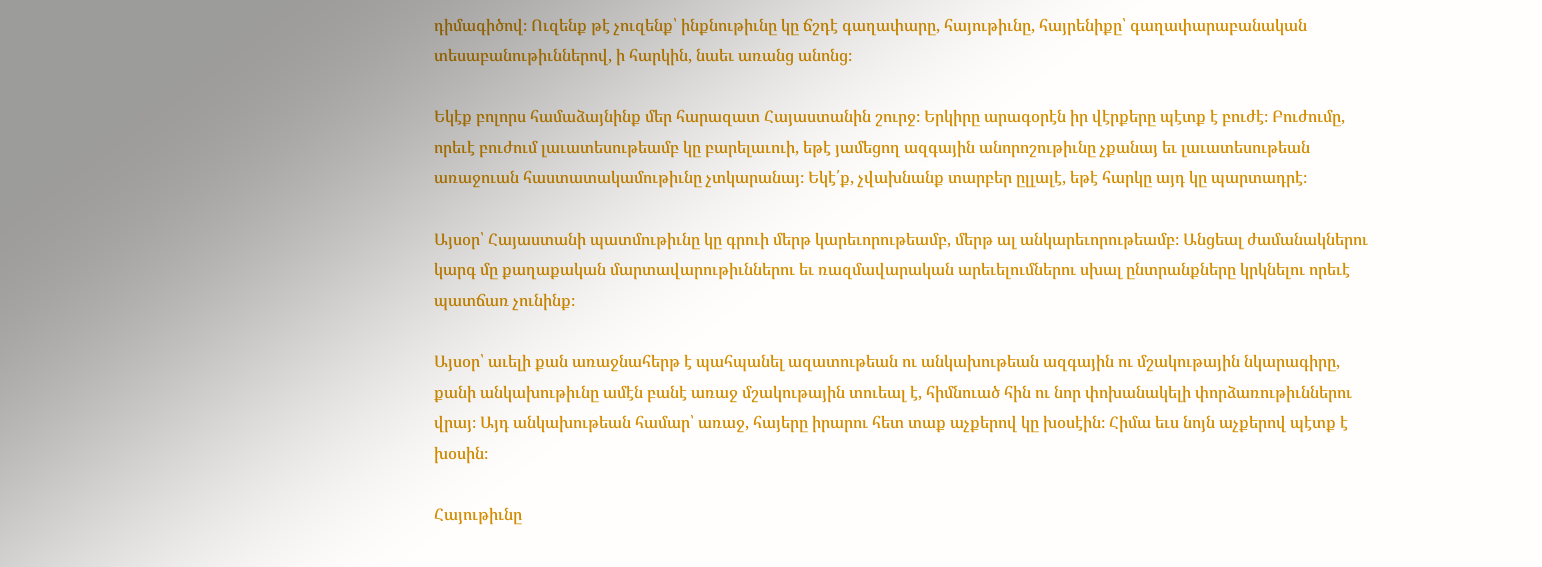դիմագիծով։ Ուզենք թէ չուզենք՝ ինքնութիւնը կը ճշդէ գաղափարը, հայութիւնը, հայրենիքը՝ գաղափարաբանական տեսաբանութիւններով, ի հարկին, նաեւ առանց անոնց։

Եկէք բոլորս համաձայնինք մեր հարազատ Հայաստանին շուրջ։ Երկիրը արագօրէն իր վէրքերը պէտք է բուժէ։ Բուժումը, որեւէ բուժում լաւատեսութեամբ կը բարելաւուի, եթէ յամեցող ազգային անորոշութիւնը չքանայ եւ լաւատեսութեան առաջուան հաստատակամութիւնը չտկարանայ։ Եկէ՛ք, չվախնանք տարբեր ըլլալէ, եթէ հարկը այդ կը պարտադրէ։

Այսօր՝ Հայաստանի պատմութիւնը կը գրուի մերթ կարեւորութեամբ, մերթ ալ անկարեւորութեամբ։ Անցեալ ժամանակներու կարգ մը քաղաքական մարտավարութիւններու եւ ռազմավարական արեւելումներու սխալ ընտրանքները կրկնելու որեւէ պատճառ չունինք։

Այսօր՝ աւելի քան առաջնահերթ է պահպանել ազատութեան ու անկախութեան ազգային ու մշակութային նկարագիրը, քանի անկախութիւնը ամէն բանէ առաջ մշակութային տուեալ է, հիմնուած հին ու նոր փոխանակելի փորձառութիւններու վրայ։ Այդ անկախութեան համար՝ առաջ, հայերը իրարու հետ տաք աչքերով կը խօսէին։ Հիմա եւս նոյն աչքերով պէտք է խօսին։

Հայութիւնը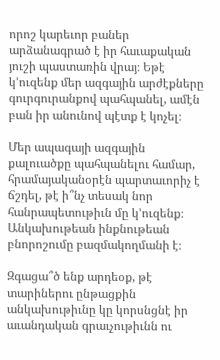որոշ կարեւոր բաներ արձանագրած է իր հաւաքական յուշի պաստառին վրայ։ Եթէ կ’ուզենք մեր ազգային արժէքները գուրգուրանքով պահպանել, ամէն բան իր անունով պէտք է կոչել։

Մեր ապագայի ազգային քալուածքը պահպանելու համար, հրամայականօրէն պարտաւորիչ է ճշդել, թէ ի՞նչ տեսակ նոր հանրապետութիւն մը կ’ուզենք։ Անկախութեան ինքնութեան բնորոշումը բազմակողմանի է։

Զգացա՞ծ ենք արդեօք, թէ տարիներու ընթացքին անկախութիւնը կը կորսնցնէ իր աւանդական գրաւչութիւնն ու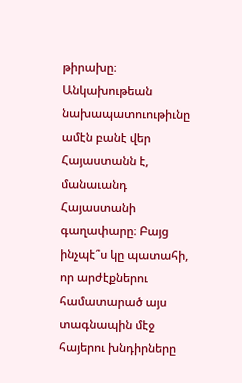թիրախը։ Անկախութեան նախապատուութիւնը ամէն բանէ վեր Հայաստանն է, մանաւանդ Հայաստանի գաղափարը։ Բայց ինչպէ՞ս կը պատահի, որ արժէքներու համատարած այս տագնապին մէջ հայերու խնդիրները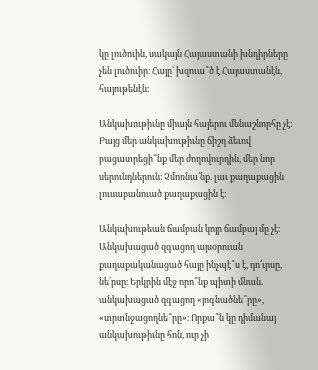կը լուծուին, սակայն Հայաստանի խնդիրները չեն լուծուիր։ Հայը՝ խզուա՞ծ է Հայաստանէն, հայութենէն։

Անկախութիւնը միայն հայերու մենաշնորհը չէ։ Բայց մեր անկախութիւնը ճիշդ ձեւով բացատրեցի՞նք մեր ժողովուրդին, մեր նոր սերունդներուն։ Չմոռնա՛նք. լաւ քաղաքացին լուսաբանուած քաղաքացին է։

Անկախութեան ճամբան կոյր ճամբայ մը չէ։ Անկախացած զգացող այսօրուան քաղաքականացած հայը ինչպէ՞ս է, դո՛ւրսը, նե՛րսը։ Երկրին մէջ որո՞նք պիտի մնան. անկախացած զգացող «յոգնածնե՞րը», «տրտնջացողնե՞րը»։ Որքա՞ն կը դիմանայ անկախութիւնը հոն, ուր չի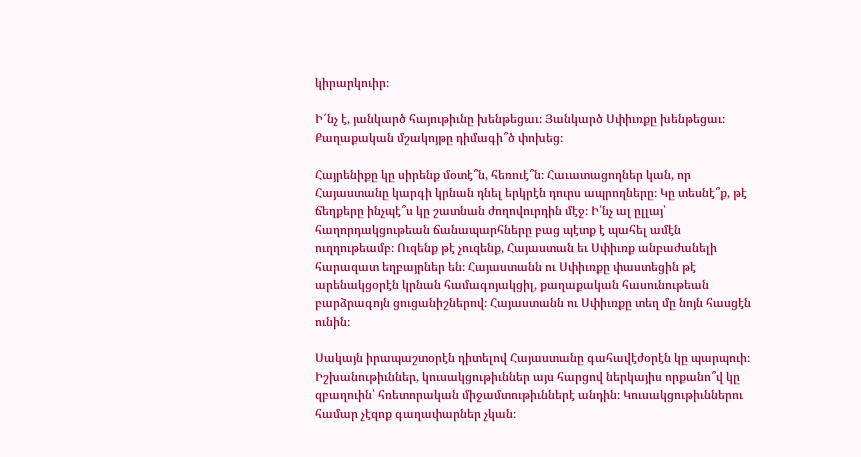կիրարկուիր։

Ի՜նչ է, յանկարծ հայութիւնը խենթեցաւ։ Յանկարծ Սփիւռքը խենթեցաւ։ Քաղաքական մշակոյթը դիմագի՞ծ փոխեց։

Հայրենիքը կը սիրենք մօտէ՞ն, հեռուէ՞ն։ Հաւատացողներ կան, որ Հայաստանը կարգի կրնան դնել երկրէն դուրս ապրողները։ Կը տեսնէ՞ք, թէ ճեղքերը ինչպէ՞ս կը շատնան ժողովուրդին մէջ։ Ի՛նչ ալ ըլլայ՝ հաղորդակցութեան ճանապարհները բաց պէտք է պահել ամէն ուղղութեամբ։ Ուզենք թէ չուզենք, Հայաստան եւ Սփիւռք անբաժանելի հարազատ եղբայրներ են։ Հայաստանն ու Սփիւռքը փաստեցին թէ արենակցօրէն կրնան համագոյակցիլ, քաղաքական հասունութեան բարձրագոյն ցուցանիշներով։ Հայաստանն ու Սփիւռքը տեղ մը նոյն հասցէն ունին։

Սակայն իրապաշտօրէն դիտելով Հայաստանը գահավէժօրէն կը պարպուի։ Իշխանութիւններ, կուսակցութիւններ այս հարցով ներկայիս որքանո՞վ կը զբաղուին՝ հռետորական միջամտութիւններէ անդին։ Կուսակցութիւններու համար չէզոք գաղափարներ չկան։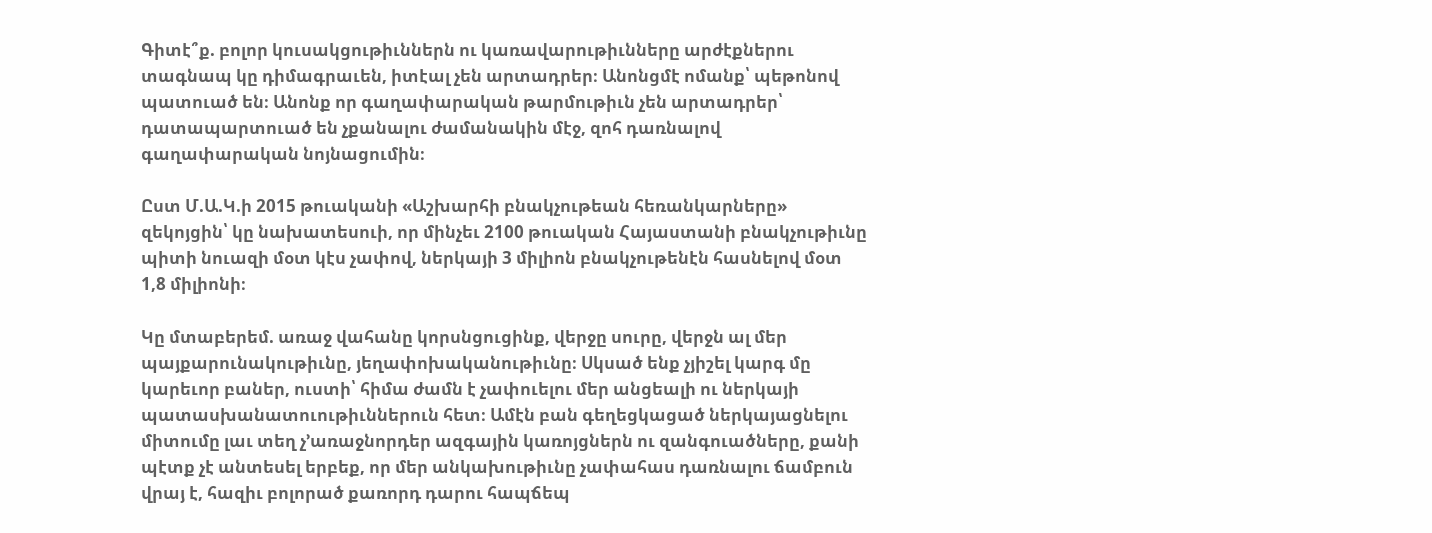Գիտէ՞ք. բոլոր կուսակցութիւններն ու կառավարութիւնները արժէքներու տագնապ կը դիմագրաւեն, իտէալ չեն արտադրեր։ Անոնցմէ ոմանք՝ պեթոնով պատուած են։ Անոնք որ գաղափարական թարմութիւն չեն արտադրեր՝ դատապարտուած են չքանալու ժամանակին մէջ, զոհ դառնալով գաղափարական նոյնացումին։

Ըստ Մ.Ա.Կ.ի 2015 թուականի «Աշխարհի բնակչութեան հեռանկարները» զեկոյցին՝ կը նախատեսուի, որ մինչեւ 2100 թուական Հայաստանի բնակչութիւնը պիտի նուազի մօտ կէս չափով, ներկայի 3 միլիոն բնակչութենէն հասնելով մօտ 1,8 միլիոնի։

Կը մտաբերեմ. առաջ վահանը կորսնցուցինք, վերջը սուրը, վերջն ալ մեր պայքարունակութիւնը, յեղափոխականութիւնը։ Սկսած ենք չյիշել կարգ մը կարեւոր բաներ, ուստի՝ հիմա ժամն է չափուելու մեր անցեալի ու ներկայի պատասխանատուութիւններուն հետ։ Ամէն բան գեղեցկացած ներկայացնելու միտումը լաւ տեղ չ’առաջնորդեր ազգային կառոյցներն ու զանգուածները, քանի պէտք չէ անտեսել երբեք, որ մեր անկախութիւնը չափահաս դառնալու ճամբուն վրայ է, հազիւ բոլորած քառորդ դարու հապճեպ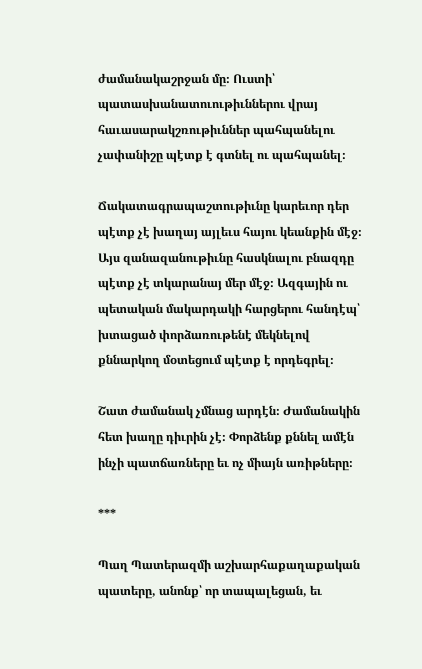ժամանակաշրջան մը։ Ուստի՝ պատասխանատուութիւններու վրայ հաւասարակշռութիւններ պահպանելու չափանիշը պէտք է գտնել ու պահպանել։

Ճակատագրապաշտութիւնը կարեւոր դեր պէտք չէ խաղայ այլեւս հայու կեանքին մէջ։ Այս զանազանութիւնը հասկնալու բնազդը պէտք չէ տկարանայ մեր մէջ։ Ազգային ու պետական մակարդակի հարցերու հանդէպ՝ խտացած փորձառութենէ մեկնելով քննարկող մօտեցում պէտք է որդեգրել։

Շատ ժամանակ չմնաց արդէն։ Ժամանակին հետ խաղը դիւրին չէ։ Փորձենք քննել ամէն ինչի պատճառները եւ ոչ միայն առիթները։

***

Պաղ Պատերազմի աշխարհաքաղաքական պատերը, անոնք՝ որ տապալեցան, եւ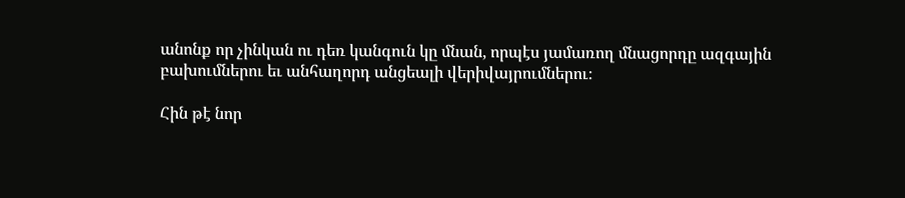անոնք որ չինկան ու դեռ կանգուն կը մնան, որպէս յամառող մնացորդը ազգային բախումներու եւ անհաղորդ անցեալի վերիվայրումներու։

Հին թէ նոր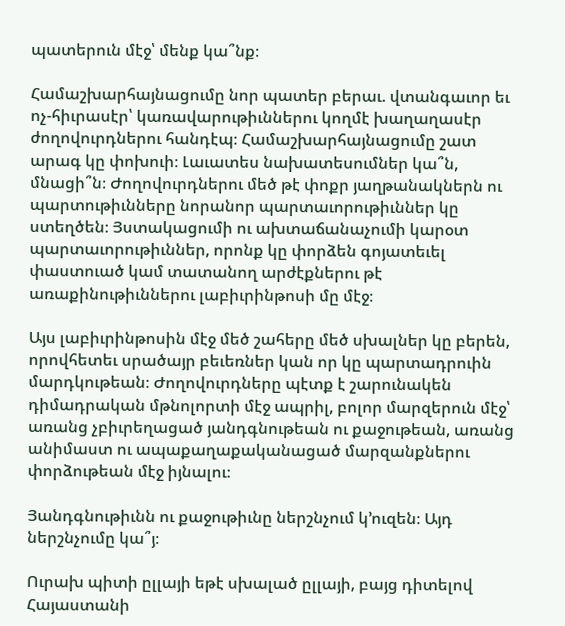պատերուն մէջ՝ մենք կա՞նք։

Համաշխարհայնացումը նոր պատեր բերաւ. վտանգաւոր եւ ոչ-հիւրասէր՝ կառավարութիւններու կողմէ խաղաղասէր ժողովուրդներու հանդէպ։ Համաշխարհայնացումը շատ արագ կը փոխուի։ Լաւատես նախատեսումներ կա՞ն, մնացի՞ն։ Ժողովուրդներու մեծ թէ փոքր յաղթանակներն ու պարտութիւնները նորանոր պարտաւորութիւններ կը ստեղծեն։ Յստակացումի ու ախտաճանաչումի կարօտ պարտաւորութիւններ, որոնք կը փորձեն գոյատեւել փաստուած կամ տատանող արժէքներու թէ առաքինութիւններու լաբիւրինթոսի մը մէջ։

Այս լաբիւրինթոսին մէջ մեծ շահերը մեծ սխալներ կը բերեն, որովհետեւ սրածայր բեւեռներ կան որ կը պարտադրուին մարդկութեան։ Ժողովուրդները պէտք է շարունակեն դիմադրական մթնոլորտի մէջ ապրիլ, բոլոր մարզերուն մէջ՝ առանց չբիւրեղացած յանդգնութեան ու քաջութեան, առանց անիմաստ ու ապաքաղաքականացած մարզանքներու փորձութեան մէջ իյնալու։

Յանդգնութիւնն ու քաջութիւնը ներշնչում կ’ուզեն։ Այդ ներշնչումը կա՞յ։

Ուրախ պիտի ըլլայի եթէ սխալած ըլլայի, բայց դիտելով Հայաստանի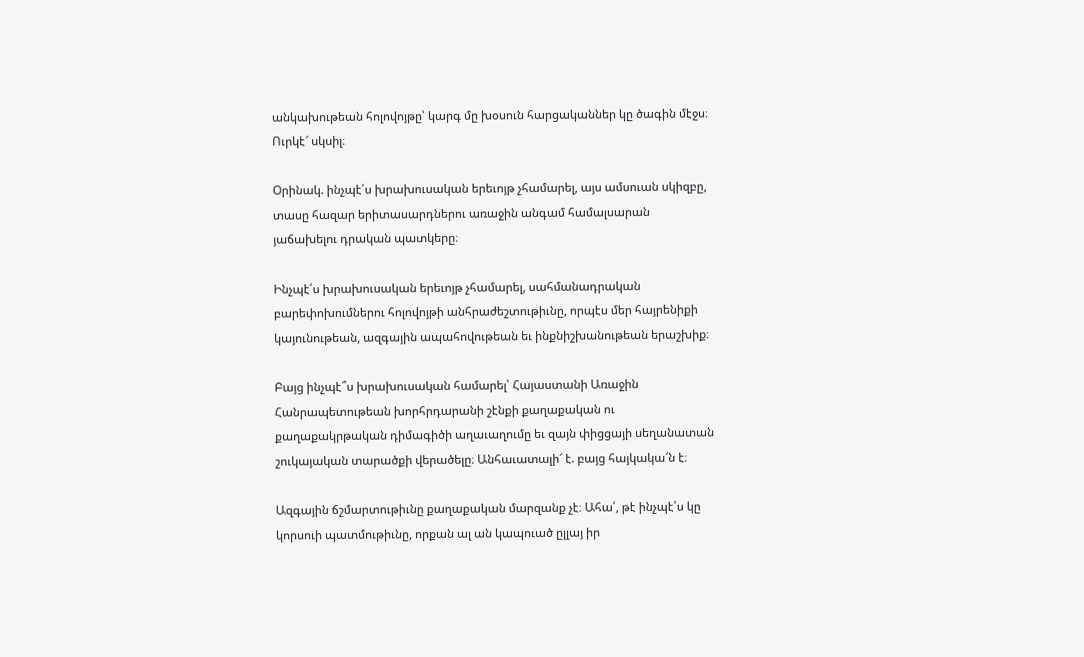անկախութեան հոլովոյթը՝ կարգ մը խօսուն հարցականներ կը ծագին մէջս։ Ուրկէ՜ սկսիլ։

Օրինակ. ինչպէ՛ս խրախուսական երեւոյթ չհամարել, այս ամսուան սկիզբը, տասը հազար երիտասարդներու առաջին անգամ համալսարան յաճախելու դրական պատկերը։

Ինչպէ՛ս խրախուսական երեւոյթ չհամարել, սահմանադրական բարեփոխումներու հոլովոյթի անհրաժեշտութիւնը, որպէս մեր հայրենիքի կայունութեան, ազգային ապահովութեան եւ ինքնիշխանութեան երաշխիք։

Բայց ինչպէ՞ս խրախուսական համարել՝ Հայաստանի Առաջին Հանրապետութեան խորհրդարանի շէնքի քաղաքական ու քաղաքակրթական դիմագիծի աղաւաղումը եւ զայն փիցցայի սեղանատան շուկայական տարածքի վերածելը։ Անհաւատալի՜ է. բայց հայկակա՜ն է։

Ազգային ճշմարտութիւնը քաղաքական մարզանք չէ։ Ահա՛, թէ ինչպէ՛ս կը կորսուի պատմութիւնը, որքան ալ ան կապուած ըլլայ իր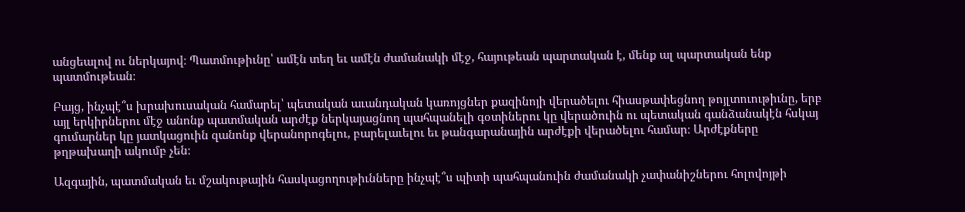անցեալով ու ներկայով։ Պատմութիւնը՝ ամէն տեղ եւ ամէն ժամանակի մէջ, հայութեան պարտական է, մենք ալ պարտական ենք պատմութեան։

Բայց, ինչպէ՞ս խրախուսական համարել՝ պետական աւանդական կառոյցներ քազինոյի վերածելու հիասթափեցնող թոյլտուութիւնը, երբ այլ երկիրներու մէջ անոնք պատմական արժէք ներկայացնող պահպանելի գօտիներու կը վերածուին ու պետական գանձանակէն հսկայ գումարներ կը յատկացուին զանոնք վերանորոգելու, բարելաւելու եւ թանգարանային արժէքի վերածելու համար։ Արժէքները թղթախաղի ակումբ չեն։

Ազգային, պատմական եւ մշակութային հասկացողութիւնները ինչպէ՞ս պիտի պահպանուին ժամանակի չափանիշներու հոլովոյթի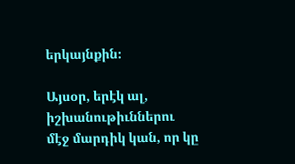երկայնքին։

Այսօր, երէկ ալ, իշխանութիւններու մէջ մարդիկ կան, որ կը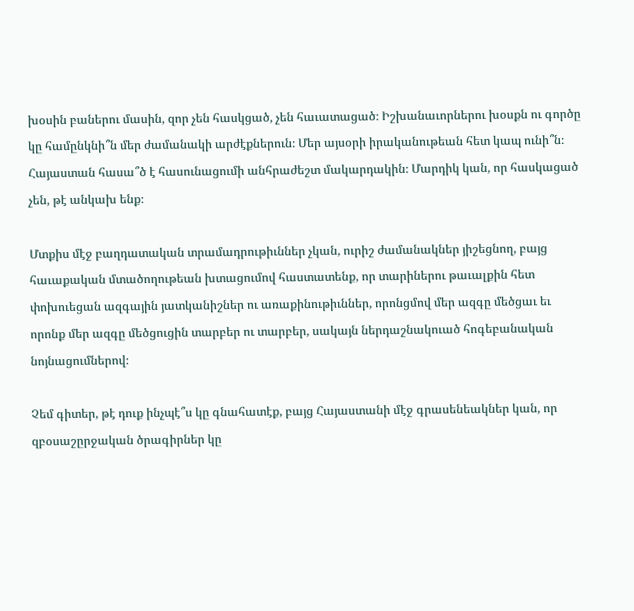խօսին բաներու մասին, զոր չեն հասկցած, չեն հաւատացած։ Իշխանաւորներու խօսքն ու գործը կը համընկնի՞ն մեր ժամանակի արժէքներուն։ Մեր այսօրի իրականութեան հետ կապ ունի՞ն։ Հայաստան հասա՞ծ է հասունացումի անհրաժեշտ մակարդակին։ Մարդիկ կան, որ հասկացած չեն, թէ անկախ ենք։

Մտքիս մէջ բաղդատական տրամադրութիւններ չկան, ուրիշ ժամանակներ յիշեցնող, բայց հաւաքական մտածողութեան խտացումով հաստատենք, որ տարիներու թաւալքին հետ փոխուեցան ազգային յատկանիշներ ու առաքինութիւններ, որոնցմով մեր ազգը մեծցաւ եւ որոնք մեր ազգը մեծցուցին տարբեր ու տարբեր, սակայն ներդաշնակուած հոգեբանական նոյնացումներով։

Չեմ գիտեր, թէ դուք ինչպէ՞ս կը գնահատէք, բայց Հայաստանի մէջ գրասենեակներ կան, որ զբօսաշըրջական ծրագիրներ կը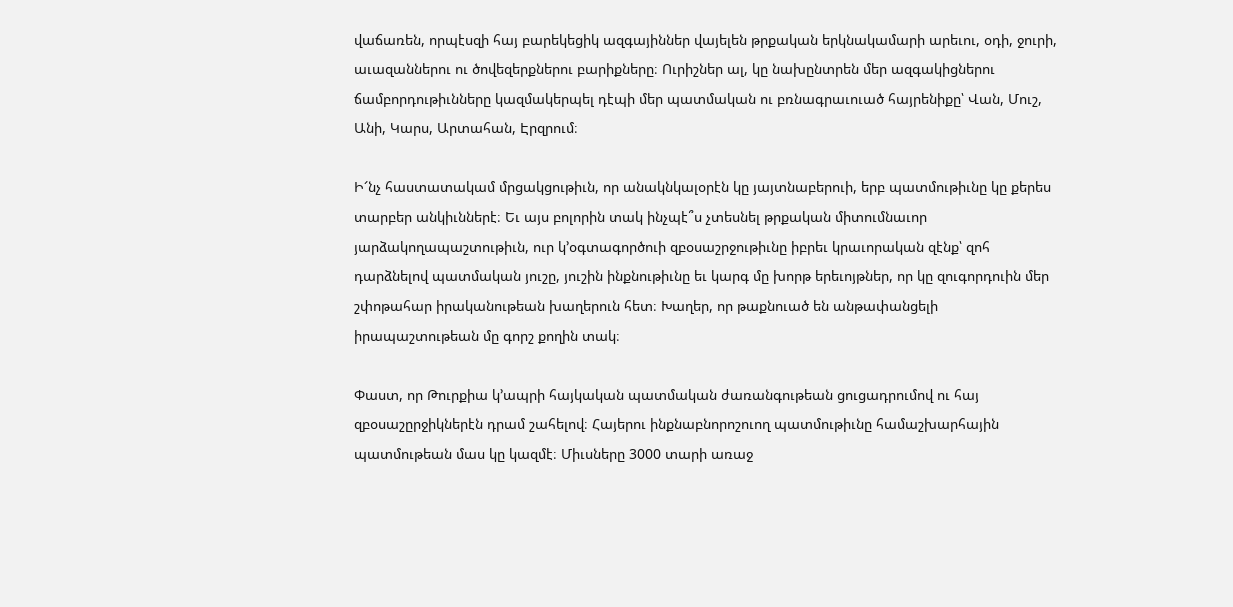վաճառեն, որպէսզի հայ բարեկեցիկ ազգայիններ վայելեն թրքական երկնակամարի արեւու, օդի, ջուրի, աւազաններու ու ծովեզերքներու բարիքները։ Ուրիշներ ալ, կը նախընտրեն մեր ազգակիցներու ճամբորդութիւնները կազմակերպել դէպի մեր պատմական ու բռնագրաւուած հայրենիքը՝ Վան, Մուշ, Անի, Կարս, Արտահան, Էրզրում։

Ի՜նչ հաստատակամ մրցակցութիւն, որ անակնկալօրէն կը յայտնաբերուի, երբ պատմութիւնը կը քերես տարբեր անկիւններէ։ Եւ այս բոլորին տակ ինչպէ՞ս չտեսնել թրքական միտումնաւոր յարձակողապաշտութիւն, ուր կ’օգտագործուի զբօսաշրջութիւնը իբրեւ կրաւորական զէնք՝ զոհ դարձնելով պատմական յուշը, յուշին ինքնութիւնը եւ կարգ մը խորթ երեւոյթներ, որ կը զուգորդուին մեր շփոթահար իրականութեան խաղերուն հետ։ Խաղեր, որ թաքնուած են անթափանցելի իրապաշտութեան մը գորշ քողին տակ։

Փաստ, որ Թուրքիա կ’ապրի հայկական պատմական ժառանգութեան ցուցադրումով ու հայ զբօսաշըրջիկներէն դրամ շահելով։ Հայերու ինքնաբնորոշուող պատմութիւնը համաշխարհային պատմութեան մաս կը կազմէ։ Միւսները 3000 տարի առաջ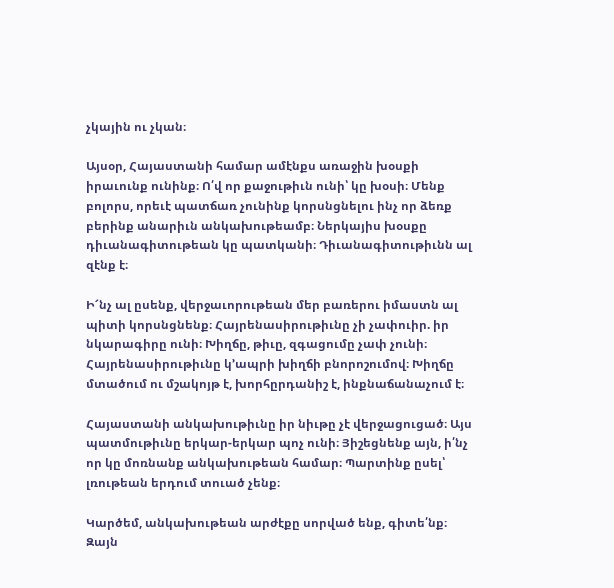չկային ու չկան։

Այսօր, Հայաստանի համար ամէնքս առաջին խօսքի իրաւունք ունինք։ Ո՛վ որ քաջութիւն ունի՝ կը խօսի։ Մենք բոլորս, որեւէ պատճառ չունինք կորսնցնելու ինչ որ ձեռք բերինք անարիւն անկախութեամբ։ Ներկայիս խօսքը դիւանագիտութեան կը պատկանի։ Դիւանագիտութիւնն ալ զէնք է։

Ի՜նչ ալ ըսենք, վերջաւորութեան մեր բառերու իմաստն ալ պիտի կորսնցնենք։ Հայրենասիրութիւնը չի չափուիր. իր նկարագիրը ունի։ Խիղճը, թիւը, զգացումը չափ չունի։ Հայրենասիրութիւնը կ’ապրի խիղճի բնորոշումով։ Խիղճը մտածում ու մշակոյթ է, խորհըրդանիշ է, ինքնաճանաչում է։

Հայաստանի անկախութիւնը իր նիւթը չէ վերջացուցած։ Այս պատմութիւնը երկար-երկար պոչ ունի։ Յիշեցնենք այն, ի՛նչ որ կը մոռնանք անկախութեան համար։ Պարտինք ըսել՝ լռութեան երդում տուած չենք։

Կարծեմ, անկախութեան արժէքը սորված ենք, գիտե՛նք։ Զայն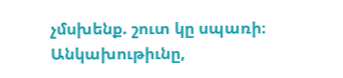չմսխենք. շուտ կը սպառի։ Անկախութիւնը,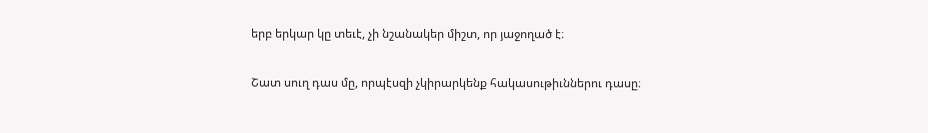երբ երկար կը տեւէ, չի նշանակեր միշտ, որ յաջողած է։

Շատ սուղ դաս մը, որպէսզի չկիրարկենք հակասութիւններու դասը։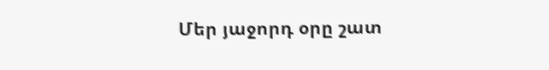Մեր յաջորդ օրը շատ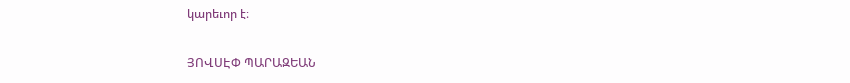կարեւոր է։

ՅՈՎՍԷՓ ՊԱՐԱԶԵԱՆ